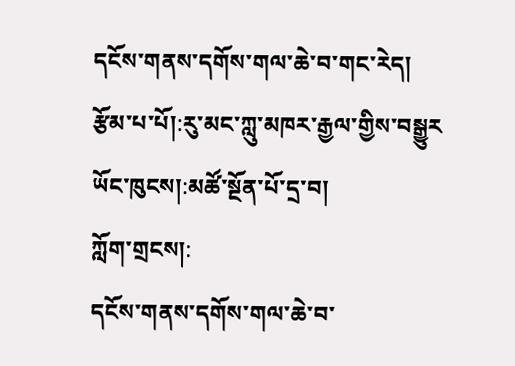དངོས་གནས་དགོས་གལ་ཆེ་བ་གང་རེད།
རྩོམ་པ་པོ།:རུ་མང་ཀླུ་མཁར་རྒྱལ་གྱིས་བསྒྱུར
ཡོང་ཁུངས།:མཚོ་སྔོན་པོ་དྲ་བ།
ཀློག་གྲངས།:
དངོས་གནས་དགོས་གལ་ཆེ་བ་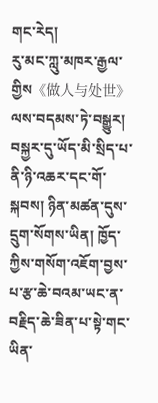གང་རེད།
རུ་མང་ཀླུ་མཁར་རྒྱལ་གྱིས《做人与处世》ལས་བདམས་ཏེ་བསྒྱུར།
བསྐྱར་དུ་ཡོད་མི་སྲིད་པ་ནི་ཉི་འཆར་དང་གོ་སྐབས། ཉིན་མཚན་དུས་དྲུག་སོགས་ཡིན། ཁྱོད་ཀྱིས་གསོག་འཇོག་བྱས་པ་རྩ་ཆེ་བའམ་ཡང་ན་བརྗིད་ཆེ་ཟིན་པ་སྟེ་གང་ཡིན་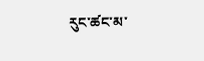རུང་ཚང་མ་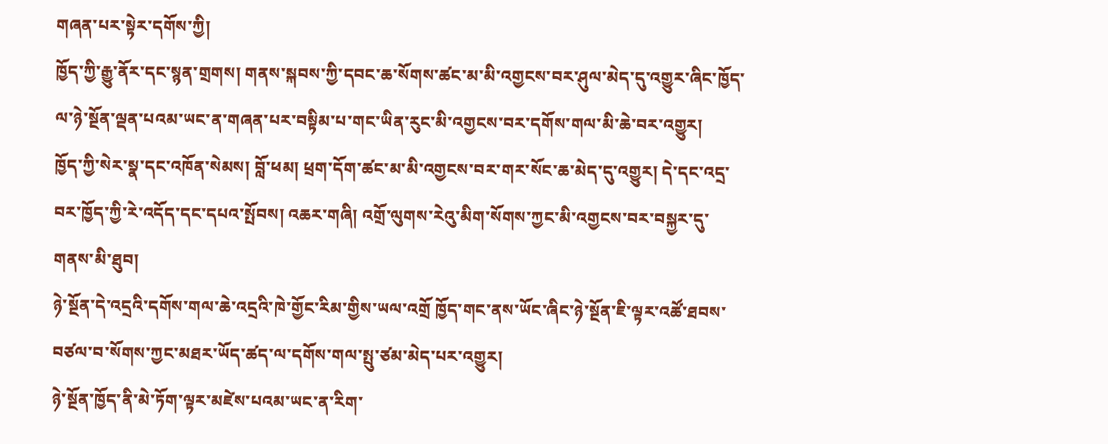གཞན་པར་སྟེར་དགོས་ཀྱི།
ཁྱོད་ཀྱི་རྒྱུ་ནོར་དང་སྙན་གྲགས། གནས་སྐབས་ཀྱི་དབང་ཆ་སོགས་ཚང་མ་མི་འགྱངས་བར་ཤུལ་མེད་དུ་འགྱུར་ཞིང་ཁྱོད་ལ་ཉེ་སྔོན་ལྡན་པའམ་ཡང་ན་གཞན་པར་བསྟིམ་པ་གང་ཡིན་རུང་མི་འགྱངས་བར་དགོས་གལ་མི་ཆེ་བར་འགྱུར།
ཁྱོད་ཀྱི་སེར་སྣ་དང་འཁོན་སེམས། བློ་ཕམ། ཕྲག་དོག་ཚང་མ་མི་འགྱངས་བར་གར་སོང་ཆ་མེད་དུ་འགྱུར། དེ་དང་འདྲ་བར་ཁྱོད་ཀྱི་རེ་འདོད་དང་དཔའ་སྤོབས། འཆར་གཞི། འགྲོ་ལུགས་རེའུ་མིག་སོགས་ཀྱང་མི་འགྱངས་བར་བསྐྱར་དུ་གནས་མི་ཐུབ།
ཉེ་སྔོན་དེ་འདྲའི་དགོས་གལ་ཆེ་འདྲའི་ཁེ་གྱོང་རིམ་གྱིས་ཡལ་འགྲོ ཁྱོད་གང་ནས་ཡོང་ཞིང་ཉེ་སྔོན་ཇི་ལྟར་འཚོ་ཐབས་བཙལ་བ་སོགས་ཀྱང་མཐར་ཡོད་ཚད་ལ་དགོས་གལ་སྤུ་ཙམ་མེད་པར་འགྱུར།
ཉེ་སྔོན་ཁྱོད་ནི་མེ་ཏོག་ལྟར་མཛེས་པའམ་ཡང་ན་རིག་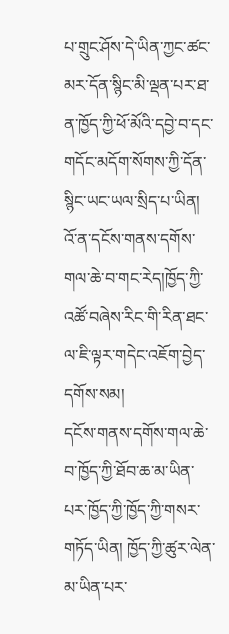པ་གྲུང་ཤོས་དེ་ཡིན་ཀྱང་ཚང་མར་དོན་སྙིང་མི་ལྡན་པར་ཐ་ན་ཁྱོད་ཀྱི་ཕོ་མོའི་དབྱེ་བ་དང་གདོང་མདོག་སོགས་ཀྱི་དོན་སྙིང་ཡང་ཡལ་སྲིད་པ་ཡིན།
འོ་ན་དངོས་གནས་དགོས་གལ་ཆེ་བ་གང་རེད།ཁྱོད་ཀྱི་འཚོ་བཞེས་རིང་གི་རིན་ཐང་ལ་ཇི་ལྟར་གདེང་འཇོག་བྱེད་དགོས་སམ།
དངོས་གནས་དགོས་གལ་ཆེ་བ་ཁྱོད་ཀྱི་ཐོབ་ཆ་མ་ཡིན་པར་ཁྱོད་ཀྱི་ཁྱོད་ཀྱི་གསར་གཏོད་ཡིན། ཁྱོད་ཀྱི་ཚུར་ལེན་མ་ཡིན་པར་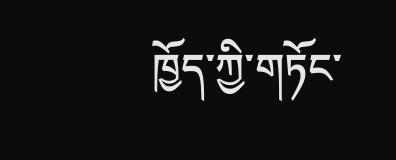ཁྱོད་ཀྱི་གཏོང་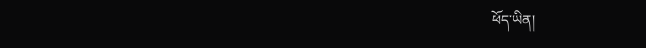ཕོད་ཡིན།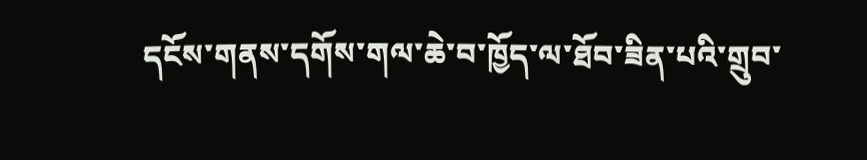དངོས་གནས་དགོས་གལ་ཆེ་བ་ཁྱོད་ལ་ཐོབ་ཟིན་པའི་གྲུབ་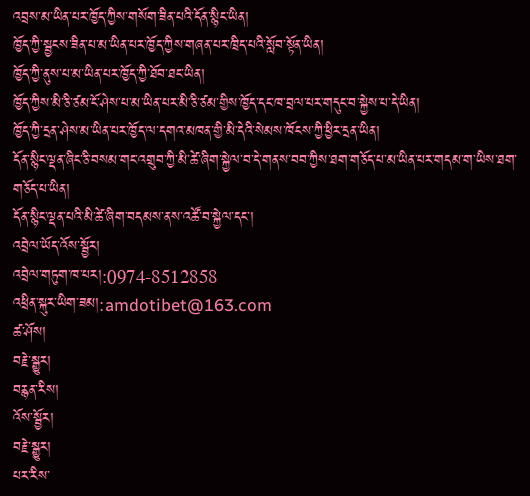འབྲས་མ་ཡིན་པར་ཁྱོད་ཀྱིས་གསོག་ཟིན་པའི་དོན་སྙིང་ཡིན།
ཁྱོད་ཀྱི་སྦྱངས་ཟིན་པ་མ་ཡིན་པར་ཁྱོད་ཀྱིས་གཞན་པར་ཁྲིད་པའི་སློབ་སྟོན་ཡིན།
ཁྱོད་ཀྱི་ནུས་པ་མ་ཡིན་པར་ཁྱོད་ཀྱི་ཐོབ་ཐང་ཡིན།
ཁྱོད་ཀྱིས་མི་ཅི་ཙམ་ངོ་ཤེས་པ་མ་ཡིན་པར་མི་ཅི་ཙམ་གྱིས་ཁྱོད་དང་ཁ་བྲལ་པར་གདུང་བ་སྐྱེས་པ་དེ་ཡིན།
ཁྱོད་ཀྱི་དྲན་ཤེས་མ་ཡིན་པར་ཁྱོད་ལ་དགའ་མཁན་གྱི་མི་དེའི་སེམས་ཁོངས་ཀྱི་ཕྱིར་དྲན་ཡིན།
དོན་སྙིང་ལྡན་ཞིང་ཅི་བསམ་གང་འགྲུབ་ཀྱི་མི་ཚེ་ཞིག་སྐྱེལ་བ་དེ་གནས་བབ་ཀྱིས་ཐག་གཅོད་པ་མ་ཡིན་པར་གདམ་ག་ཡིས་ཐག་གཅོད་པ་ཡིན།
དོན་སྙིང་ལྡན་པའི་མི་ཚེ་ཞིག་བདམས་ནས་འཚོ་བ་སྐྱེལ་དང་།
འབྲེལ་ཡོད་འོས་སྦྱོར།
འབྲེལ་གཏུག་ཁ་པར།:0974-8512858
འཕྲིན་སྐུར་ཡིག་ཟམ།:amdotibet@163.com
ཚ་ཤོས།
བརྗེ་སྒྱུར།
བརྙན་རིས།
འོས་སྦྱོར།
བརྗེ་སྒྱུར།
པར་རིས་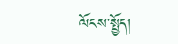ལོངས་སྤྱོད།